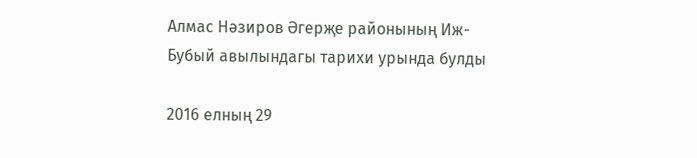Алмас Нәзиров Әгерҗе районының Иж-Бубый авылындагы тарихи урында булды

2016 елның 29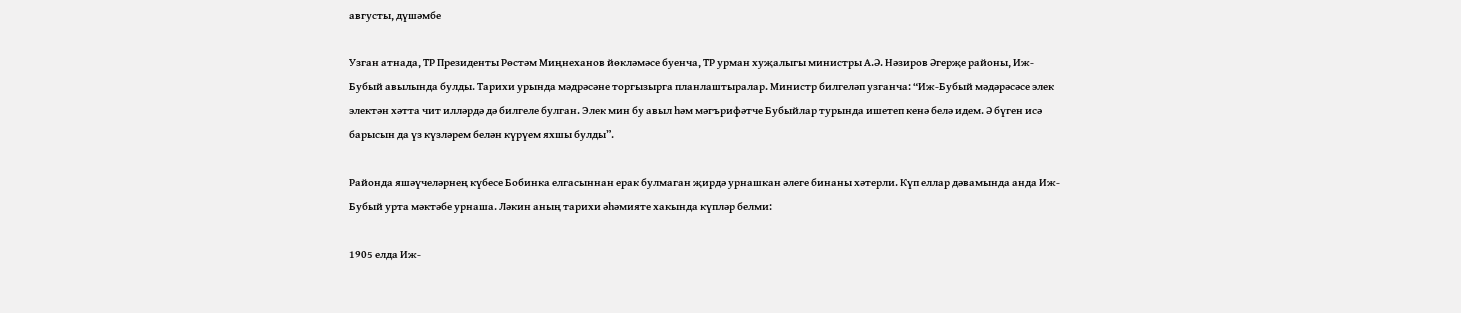августы, дүшәмбе

Узган атнада, ТР Президенты Рөстәм Миңнеханов йөкләмәсе буенча, ТР урман хуҗалыгы министры А.Ә. Нәзиров Әгерҗе районы, Иж-Бубый авылында булды. Тарихи урында мәдрәсәне торгызырга планлаштыралар. Министр билгеләп узганча: “Иж-Бубый мәдәрәсәсе элек электән хәтта чит илләрдә дә билгеле булган. Элек мин бу авыл һәм мәгърифәтче Бубыйлар турында ишетеп кенә белә идем. Ә бүген исә барысын да үз күзләрем белән күрүем яхшы булды”.

Районда яшәүчеләрнең күбесе Бобинка елгасыннан ерак булмаган җирдә урнашкан әлеге бинаны хәтерли. Күп еллар дәвамында анда Иж-Бубый урта мәктәбе урнаша. Ләкин аның тарихи әһәмияте хакында күпләр белми:

1905 елда Иж-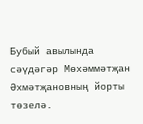Бубый авылында сәүдәгәр Мөхәммәтҗан Әхмәтҗановның йорты төзелә.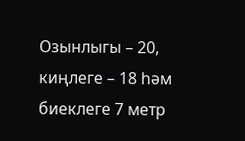Озынлыгы – 20, киңлеге – 18 һәм биеклеге 7 метр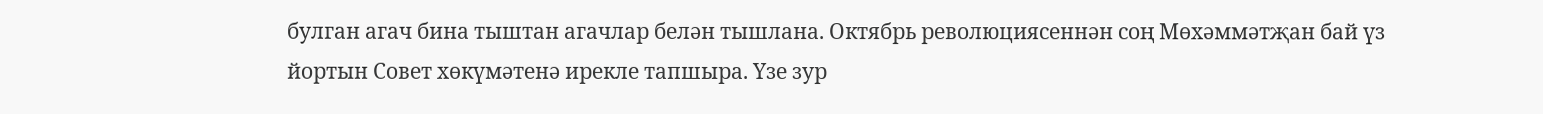булган агач бина тыштан агачлар белән тышлана. Октябрь революциясеннән соң Мөхәммәтҗан бай үз йортын Совет хөкүмәтенә ирекле тапшыра. Үзе зур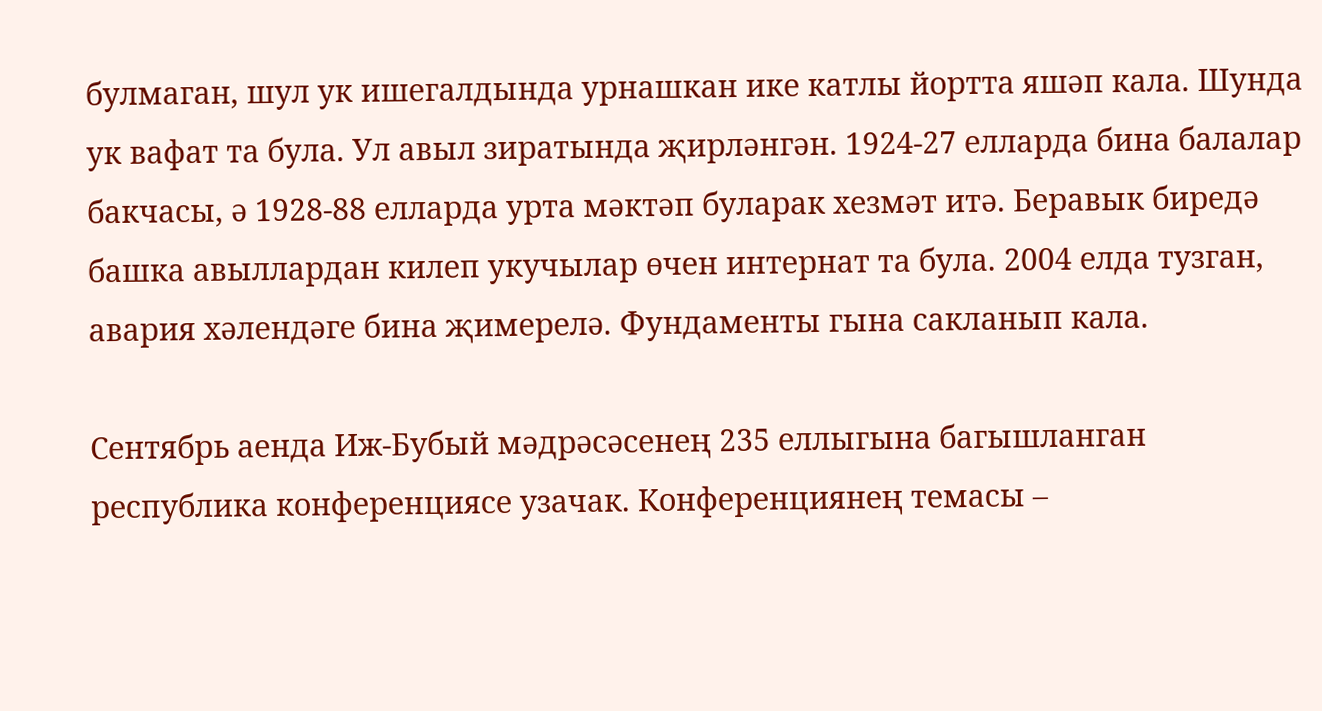булмаган, шул ук ишегалдында урнашкан ике катлы йортта яшәп кала. Шунда ук вафат та була. Ул авыл зиратында җирләнгән. 1924-27 елларда бина балалар бакчасы, ә 1928-88 елларда урта мәктәп буларак хезмәт итә. Беравык биредә башка авыллардан килеп укучылар өчен интернат та була. 2004 елда тузган, авария хәлендәге бина җимерелә. Фундаменты гына сакланып кала.

Сентябрь аенда Иж-Бубый мәдрәсәсенең 235 еллыгына багышланган республика конференциясе узачак. Конференциянең темасы –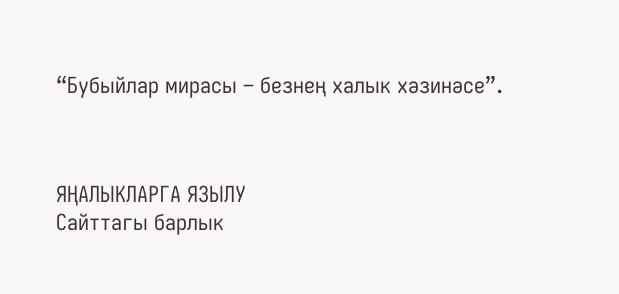“Бубыйлар мирасы – безнең халык хәзинәсе”.



ЯҢАЛЫКЛАРГА ЯЗЫЛУ
Сайттагы барлык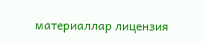материаллар лицензия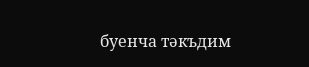буенча тәкъдим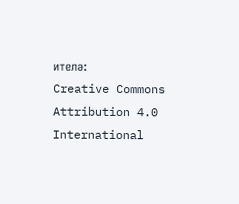ителә:
Creative Commons Attribution 4.0 International